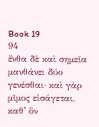Book 19
94
ἔνθα δὲ καὶ σημεῖα μανθάνει δύο γενέσθαι· καὶ γὰρ μῖμος εἰσάγεται, καθʼ ὃν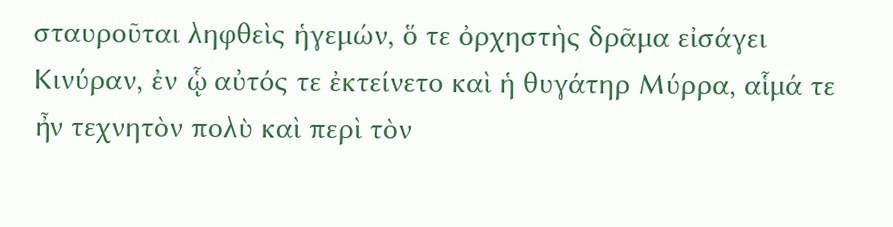σταυροῦται ληφθεὶς ἡγεμών, ὅ τε ὀρχηστὴς δρᾶμα εἰσάγει Κινύραν, ἐν ᾧ αὐτός τε ἐκτείνετο καὶ ἡ θυγάτηρ Μύρρα, αἷμά τε ἦν τεχνητὸν πολὺ καὶ περὶ τὸν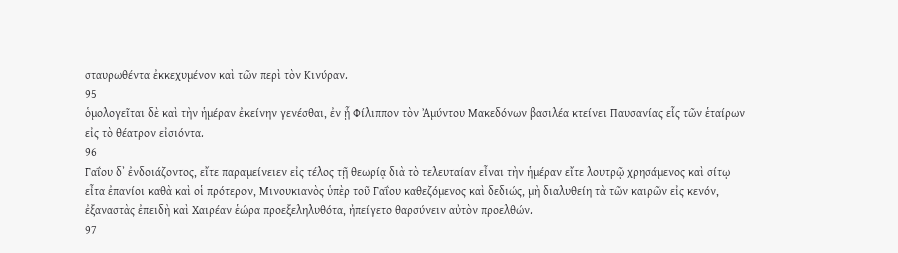σταυρωθέντα ἐκκεχυμένον καὶ τῶν περὶ τὸν Κινύραν.
95
ὁμολογεῖται δὲ καὶ τὴν ἡμέραν ἐκείνην γενέσθαι, ἐν ᾗ Φίλιππον τὸν Ἀμύντου Μακεδόνων βασιλέα κτείνει Παυσανίας εἷς τῶν ἑταίρων εἰς τὸ θέατρον εἰσιόντα.
96
Γαΐου δʼ ἐνδοιάζοντος, εἴτε παραμείνειεν εἰς τέλος τῇ θεωρίᾳ διὰ τὸ τελευταίαν εἶναι τὴν ἡμέραν εἴτε λουτρῷ χρησάμενος καὶ σίτῳ εἶτα ἐπανίοι καθὰ καὶ οἱ πρότερον, Μινουκιανὸς ὑπὲρ τοῦ Γαΐου καθεζόμενος καὶ δεδιώς, μὴ διαλυθείη τὰ τῶν καιρῶν εἰς κενόν, ἐξαναστὰς ἐπειδὴ καὶ Χαιρέαν ἑώρα προεξεληλυθότα, ἠπείγετο θαρσύνειν αὐτὸν προελθών.
97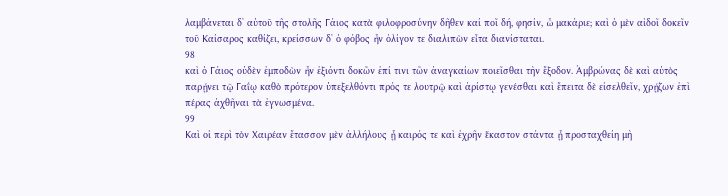λαμβάνεται δʼ αὐτοῦ τῆς στολῆς Γάιος κατὰ φιλοφροσύνην δῆθεν καί ποῖ δή, φησίν, ὦ μακάριε; καὶ ὁ μὲν αἰδοῖ δοκεῖν τοῦ Καίσαρος καθίζει, κρείσσων δʼ ὁ φόβος ἦν ὀλίγον τε διαλιπὼν εἶτα διανίσταται.
98
καὶ ὁ Γάιος οὐδὲν ἐμποδὼν ἦν ἐξιόντι δοκῶν ἐπί τινι τῶν ἀναγκαίων ποιεῖσθαι τὴν ἔξοδον. Ἀμβρώνας δὲ καὶ αὐτὸς παρῄνει τῷ Γαΐῳ καθὸ πρότερον ὑπεξελθόντι πρός τε λουτρῷ καὶ ἀρίστῳ γενέσθαι καὶ ἔπειτα δὲ εἰσελθεῖν, χρῄζων ἐπὶ πέρας ἀχθῆναι τὰ ἐγνωσμένα.
99
Καὶ οἱ περὶ τὸν Χαιρέαν ἔτασσον μὲν ἀλλήλους ᾗ καιρός τε καὶ ἐχρῆν ἕκαστον στάντα ᾗ προσταχθείη μὴ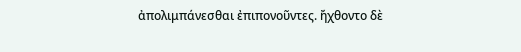ἀπολιμπάνεσθαι ἐπιπονοῦντες. ἤχθοντο δὲ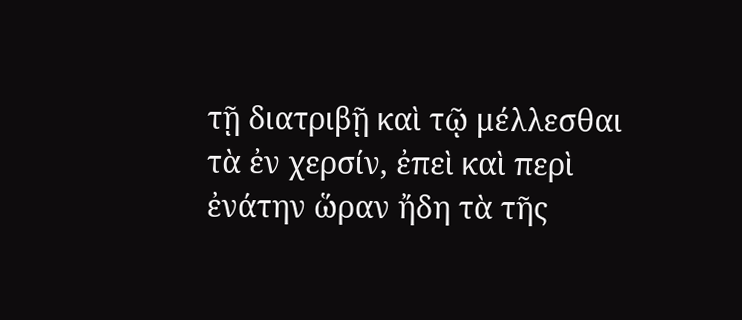τῇ διατριβῇ καὶ τῷ μέλλεσθαι τὰ ἐν χερσίν, ἐπεὶ καὶ περὶ ἐνάτην ὥραν ἤδη τὰ τῆς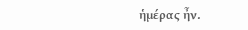ἡμέρας ἦν.